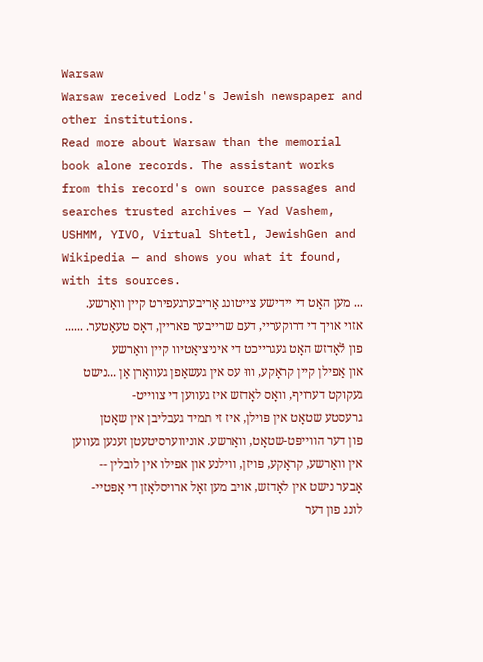Warsaw
Warsaw received Lodz's Jewish newspaper and other institutions.
Read more about Warsaw than the memorial book alone records. The assistant works from this record's own source passages and searches trusted archives — Yad Vashem, USHMM, YIVO, Virtual Shtetl, JewishGen and Wikipedia — and shows you what it found, with its sources.
... מען האָט די יידישע צייטונג אַריבערגעפירט קיין װאַרשע.
אזוי אויך די דרוקעריי, דעם שרייבער פאריין, דאָס טעאַטער. ...... פון לֿאָדזש האָט געגרייכט די איניציאַטיוו קיין װאַרשע
און אַפילן קיין קראָקע, װוּ עס אין געשאַפן געװאָרן אַן ...נישט געקוקט דערויף, װאָס לאָדזש איז געווען די צווייט-
גרעסטע שטאָט אין פּױלן, איז זי תמיד געבליבן אין שאָטן
פון דער הוױיפּט-שטאָט, װאַרשע. אוניווערסיטעטן זענען געווען
אין װאַרשע, קראָקע, פּויזן, ווילנע און אפילו אין לובלין --
אָבער נישט אין לאָדזש, אויב מען זאָל ארויסלאָזן די אָפּטײ-
לונג פון דער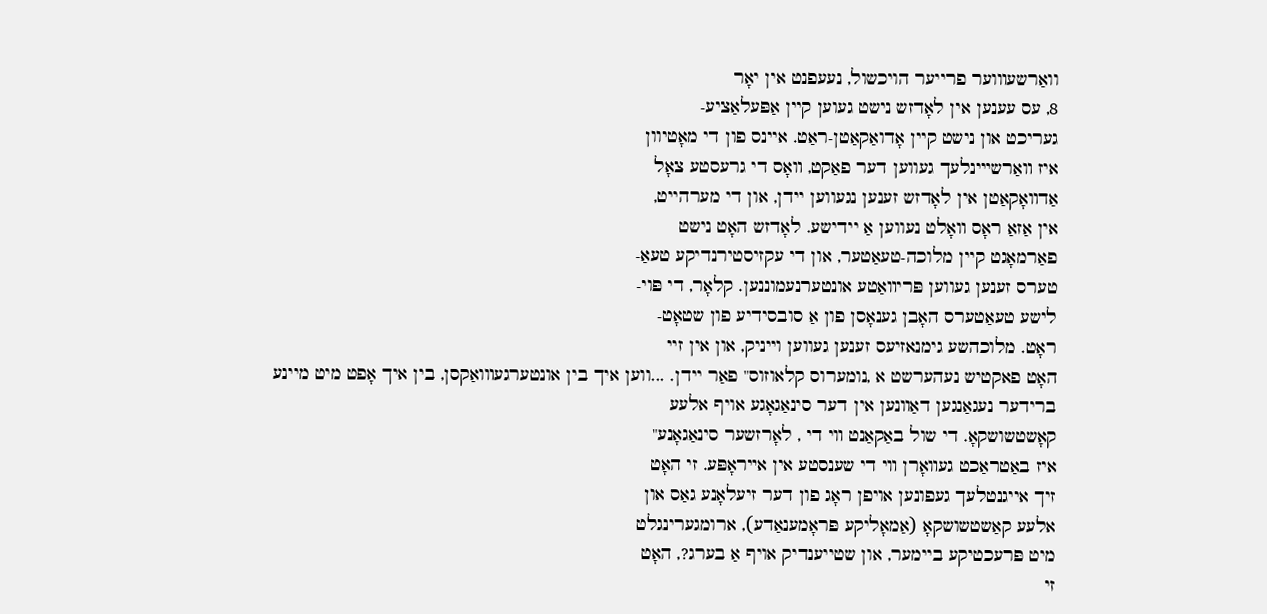וואַרשעװוער פרייער הויכשול, נעעפנט אין יאָר
8, עס עענען אין לאָדזש נישט געוען קיין אַפּעלאַציע-
געריכט און נישט קיין אָדואַקאַטן-ראַט. איינס פון די מאָטיוון
איז װאַרשײינלעך געווען דער פאַקט, װאָס די גרעסטע צאָל
אַדװאָקאַטן אין לאָדזש זענען נגעווען יידן, און די מערהייט,
אין אַזאַ ראָס װאָלט נעווען אַ יידישע. לאָדזש האָט נישט
פאַרמאָגט קיין מלוכה-טעאַטער, און די עקזיסטירנדיקע טעאַ-
טערס זענען געווען פּריװאַטע אונטערנעמוננען. קלאָר, די פּוי-
לישע טעאַטערס האָבן גענאָסן פון אַ סובסידיע פון שטאָט-
ראָט. מלוכהשע גימנאזיעס זענען געווען וייניק, און אין זיי
האָט פאקטיש נעהערשט א ,נומערוס קלאוזוס" פאַר יידן. ...ווען איך בין אונטערגעװואַקסן, בין איך אָפט מיט מיינע
ברידער נעגאַנגען דאַװנען אין דער סינאַגאָגע אויף אלעע
קאָשטשושקאָ. די שול באַקאַנט װי די , לאָרזשער סינאַגאָנע"
איז באַטראַכט געװאָרן װי די שענסטע אין אײראָפּע. זי האָט
זיך אייגנטלעך געפונען אויפן ראָג פון דער זיעלאָנע גאַס און
אלעע קאַשטשושקאָ (אַמאָליקע פּראָמענאַדע), ארומגערינגלט
מיט פּרעכטיקע ביימער, און שטייענדיק אויף אַ בערג?, האָט
זי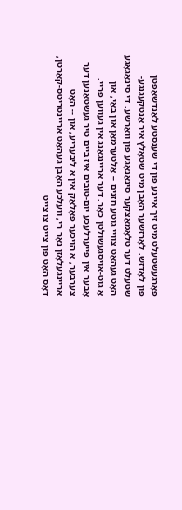פאָרגעשטעלט מיט זיך איינע פון די שענסטע לאַנדשאַפטן
פון לאָדזש. לאָרזשער האָבן מיט שטאָלץ איר אַנטקעגנגע-
שטעלט דער טלאָמאַצקער סינאַנאָגע פון װאַרשע. די סינאַגאָגע
האָט געהאַט צוויי גוטע חזנים -- אַלטערמאַן און באַי, און
אַ גוט-אויסגעשולטן כאָר. דער אריינגאַנג אין געווען פריי.
אָבער אין פייערלעכע יום-טובים איז ביים טיר געשטאַנען דער
צערבער, א הויכער פּאָלאַק אין א ליבעריע, און -- האָט
אריינגעלאָזן נאָר רי, וועלכע האָבן געהאַט אריינטריטס-קאַרטן,
דאָס האָט פון צייט צו צייט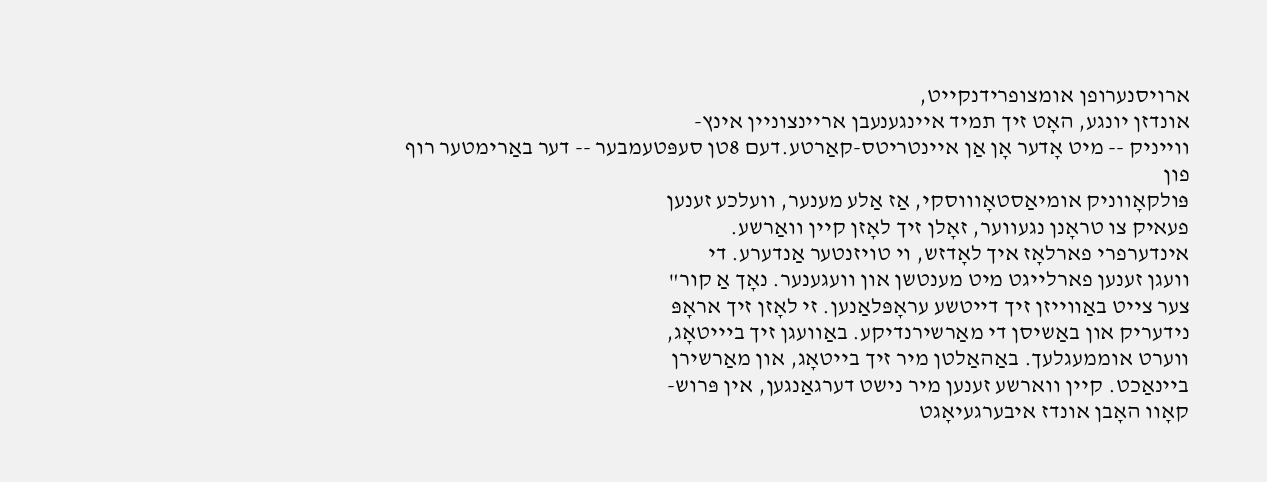ארויסנערופן אומצופרידנקייט,
אונדזן יונגע, האָט זיך תמיד איינגענעבן אריינצוניין אינץ-
װייניק -- מיט אָדער אָן אַן איינטריטס-קאַרטע.דעם 8טן סעפּטעמבער -- דער באַרימטער רוף פון
פּולקאָװניק אומיאַסטאָװוסקי, אַז אַלע מענער, וועלכע זענען
פעאיק צו טראָנן נגעװער, זאָלן זיך לאָזן קיין װאַרשע.
אינדערפרי פארלאָז איך לאָדזש, וי טויזנטער אַנדערע. די
וועגן זענען פארלייגט מיט מענטשן און וועגענער. נאָך אַ קור"
צער צייט באַווייזן זיך דייטשע עראָפּלאַנען. זי לאָזן זיך אראָפּ
נידעריק און באַשיסן די מאַרשירנדיקע. באַװעגן זיך בײיטאָג,
ווערט אוממעגלעך. באַהאַלטן מיר זיך בייטאָג, און מאַרשירן
ביינאַכט. קיין ווארשע זענען מיר נישט דערגאַנגען, אין פּרוש-
קאָוו האָבן אונדז איבערגעיאָגט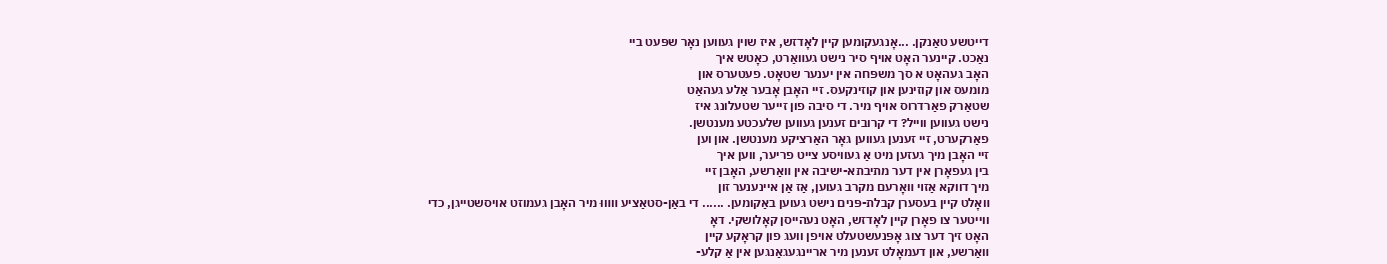דייטשע טאַנקן. ...אָנגעקומען קיין לאָדזש, איז שוין געווען נאָר שפּעט ביי
נאַכט. קיינער האָט אויף סיר נישט געװאַרט, כאָטש איך
האָב געהאָט א סך משפּחה אין יענער שטאָט. פעטערס און
מומעס און קוזינען און קוזינקעס. זיי האָבן אָבער אַלע געהאַט
שטאַרק פאַרדרוס אויף מיר. די סיבה פון זייער שטעלונג איז
נישט געווען ווייל? די קרובים זענען געווען שלעכטע מענטשן.
פאַרקערט, זיי זענען געווען גאָר האַרציקע מענטשן. און וען
זיי האָבן מיך געזען מיט אַ געוויסע צייט פריער, ווען איך
בין געפאָרן אין דער מתיבתא-ישיבה אין װאַרשע, האָבן זיי
מיך דווקא אַזױ װאָרעם מקרב געוען, אַז אַן איינענער זון
װאָלט קיין בעסערן קבלת-פּנים נישט געוען באַקומען. ...... די באַן-סטאַציע װװוּ מיר האָבן געמוזט אויסשטייגן, כדי
ווייטער צו פאָרן קיין לאָדזש, האָט נעהייסן קאָלושקי. דאָ
האָט זיך דער צוג אָפּנעשטעלט אויפן וועג פון קראָקע קיין
װאַרשע, און דעמאָלט זענען מיר אריינגעגאַנגען אין אַ קלע-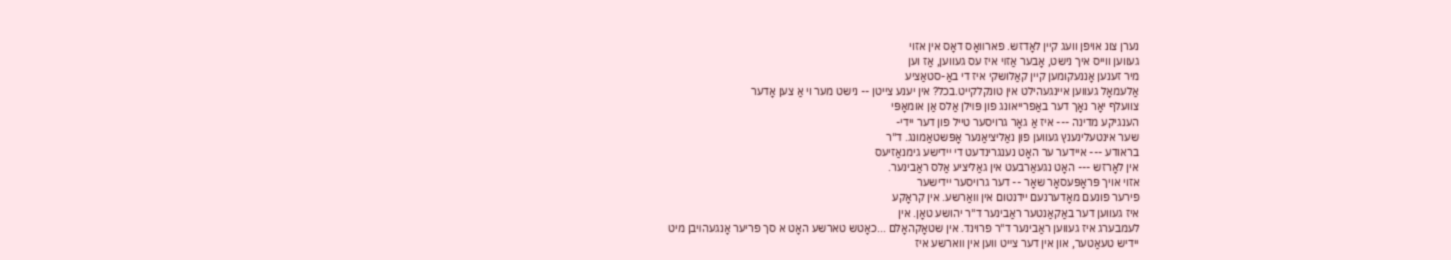נערן צונ אויפן וועג קיין לאָדזש. פארװאָס דאָס אין אזוי
געווען ווייס איך נישט, אָבער אַזױ איז עס געווען, אַז וען
מיר זענען אָננעקומען קיין קאַלושקי איז די באַ-סטאַציע
אַלעמאָל געווען איינגעהילט אין טונקלקייט.בכל? אין יענע צייטן -- נישט מער וי אַ צען אָדער
צוועלף יאָר נאָך דער באַפרייאונג פון פּױלן אַלס אַן אומאָפּי
הענגיקע מדינה --- איז אַ גאָר גרויסער טייל פון דער יידי-
שער אינטעלינענץ געווען פון נאַליציאַנער אָפּשטאַמונג. ד"ר
בראודע --- איידער ער האָט נענגרינדעט די יידישע גימנאַזיעס
אין לאָרזש --- האָט נגעאַרבעט אין גאַליציע אַלס ראַבינער.
אזוי אויך פּראָפּעסאָר שאָר -- דער גרויסער יידישער
פירער פונעם מאָדערנעם יידנטום אין װאַרשע. אין קראָקע
איז געווען דער באַקאַנטער ראַבינער ד"ר יהושע טאָן. אין
לעמבערג איז געווען ראַבינער ד"ר פרוינד. אין שטאָקהאָלם ...כאָטש טארשע האָט א סך פריער אָנגעהױבן מיט
יידיש טעאַטער, און אין דער צײט װען אין װארשע איז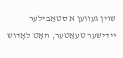שױן געװען א סטאַבילער ײדישער טעאַטער, האָט לאָדוש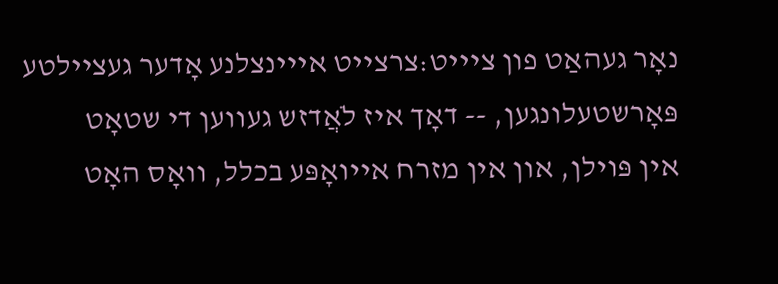נאָר געהאַט פון צײיט:צרצײט איײנצלנע אָדער געצײלטע
פּאָרשטעלונגען, -- דאָך איז לֹאֲדזש געװען די שטאָט
אין פּױלן, און אין מזרח אײואָפּע בכלל, װאָס האָט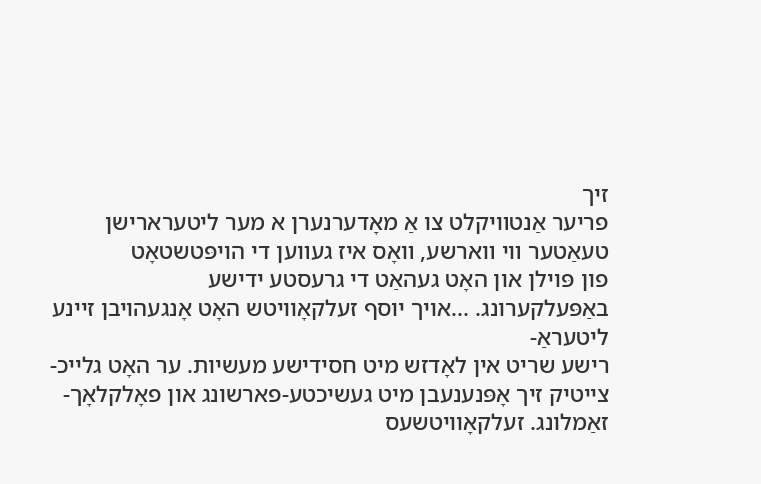זיך
פריער אַנטװיקלט צו אַ מאָדערנערן א מער ליטערארישן
טעאַטער װי װארשע, װאָס איז געװען די הױפּטשטאָט
פון פּױלן און האָט געהאַט די גרעסטע ידישע
באַפּעלקערונג. ...אויך יוסף זעלקאָוויטש האָט אָנגעהויבן זיינע ליטעראַ-
רישע שריט אין לאָדזש מיט חסידישע מעשיות. ער האָט גלייכ-
צייטיק זיך אָפּנענעבן מיט געשיכטע-פארשונג און פאָלקלאָך-
זאַמלונג. זעלקאָוויטשעס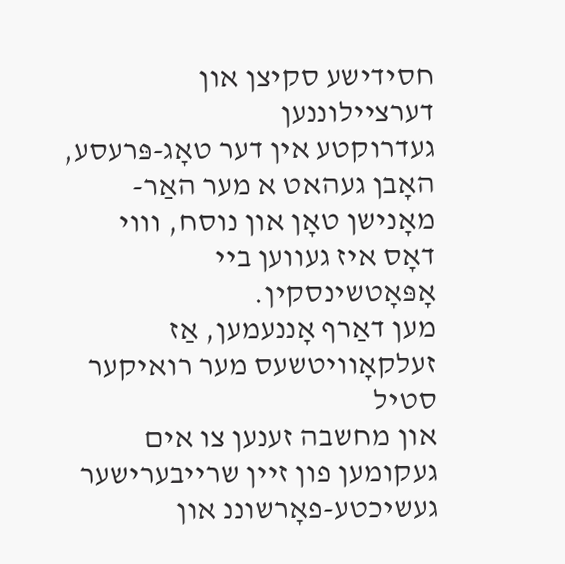חסידישע סקיצן און דערציילוננען
געדרוקטע אין דער טאָג-פּרעסע, האָבן געהאט א מער האַר-
מאָנישן טאָן און נוסח, װוי דאָס איז געווען ביי אָפּאָטשינסקין.
מען דאַרף אָננעמען, אַז זעלקאָוויטשעס מער רואיקער סטיל
און מחשבה זענען צו אים געקומען פון זיין שרייבערישער
געשיכטע-פאָרשוננ און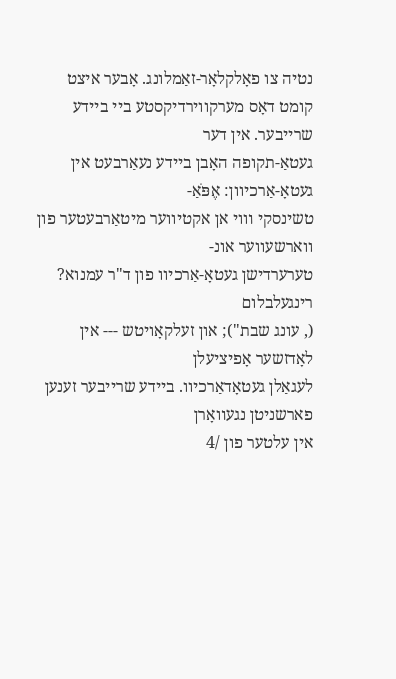נטיה צו פאָלקלאָר-זאַמלונג. אָבער איצט
קומט דאָס מערקווירדיקסטע ביי ביידע שרייבער. אין דער
געטאַ-תקופה האָבן ביידע נעאַרבעט אין געטאָ-אַרכיוון: אֶפֹּאַ-
טשינסקי װוי אן אקטיווער מיטאַרבעטער פון ווארשעווער אונ-
טערערדישן געטאָ-אַרכיוו פון ד"ר עמנוא? רינגעלבלום
(, עונג שבת"); און זעלקאָויטש --- אין לאָדזשער אָפיציעלן
לעגאַלן געטאָדאַרכיוו. ביידע שרייבער זענען פארשניטן נגעװאָרן
אין עלטער פון /4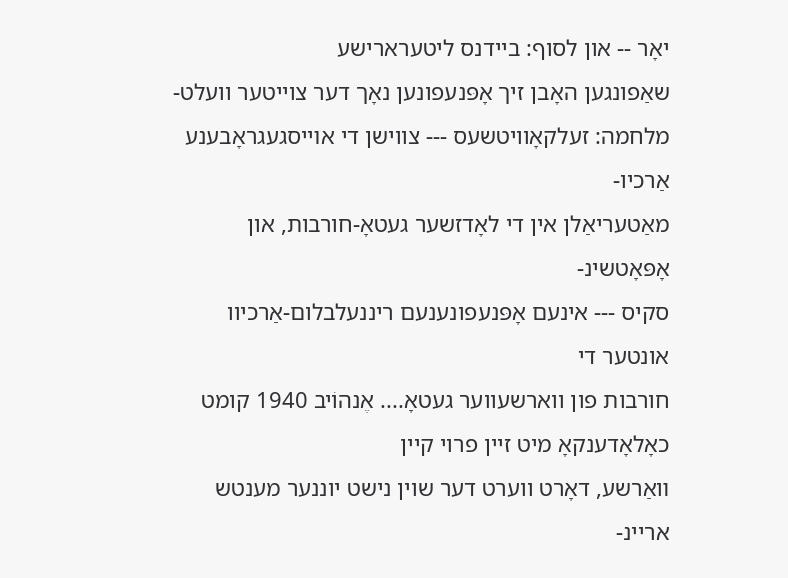יאָר -- און לסוף: ביידנס ליטערארישע
שאַפונגען האָבן זיך אָפּנעפונען נאָך דער צוייטער וועלט-
מלחמה: זעלקאָוויטשעס --- צווישן די אױיסגעגראָבענע אַרכיו-
מאַטעריאַלן אין די לאָדזשער געטאָ-חורבות, און אָפּאָטשינ-
סקיס --- אינעם אָפּנעפונענעם ריננעלבלום-אַרכיוו אונטער די
חורבות פון ווארשעווער געטאָ.... אֶנהוֹיב 1940 קומט כאָלאָדענקאָ מיט זיין פרוי קיין
װאַרשע, דאָרט ווערט דער שוין נישט יוננער מענטש אריינ-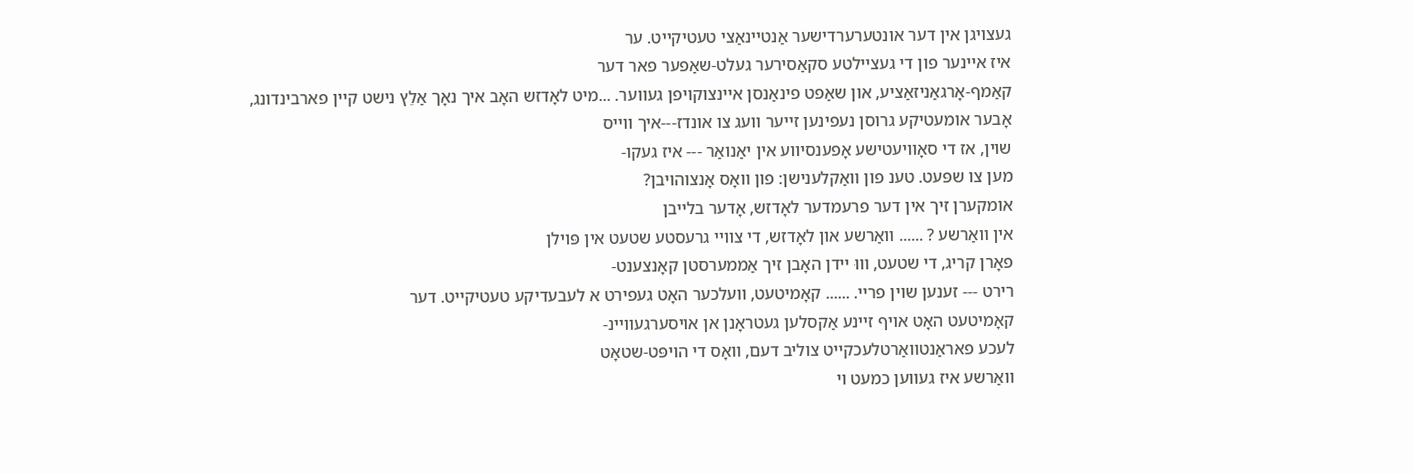געצויגן אין דער אונטערערדישער אַנטײנאַצי טעטיקייט. ער
איז איינער פון די געציילטע סקאַסירער געלט-שאַפער פאר דער
קאַמף-אָרגאַניזאַציע, און שאַפט פינאַנסן איינצוקויפן געווער. ...מיט לאָדזש האָב איך נאָך אַלֵץ נישט קיין פארבינדונג,
אָבער אומעטיקע גרוסן נעפינען זייער וועג צו אונדז---איך ווייס
שוין, אז די סאָוויעטישע אָפענסיווע אין יאַנואַר --- איז געקו-
מען צו שפּעט. טענ פון װאַקלענישן: פון װאָס אָנצוהויבן?
אומקערן זיך אין דער פרעמדער לאָדזש, אָדער בלייבן
אין װאַרשע ? ...... װאַרשע און לאָדזש, די צוויי גרעסטע שטעט אין פּױלן
פאָרן קריג, די שטעט, װוּ יידן האָבן זיך אַממערסטן קאָנצענט-
רירט --- זענען שוין פריי. ...... קאָמיטעט, וועלכער האָט געפירט א לעבעדיקע טעטיקייט. דער
קאָמיטעט האָט אויף זיינע אַקסלען געטראָנן אן אויסערגעוויינ-
לעכע פאראַנטװאַרטלעכקייט צוליב דעם, װאָס די הויפּט-שטאָט
װאַרשע איז געווען כמעט וי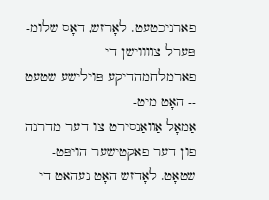פארניכטעט. לאָרזש, דאָס שלומ-
פּערל צװווישן די פארמלחמהדיקע פּוילישע שטעט -- האָט מיט-
אַמאָל אַװאַנסירט צו דער מדרנה פון דער פאקטישער הויפּט-
שטאָט. לאָדזש האָט נעהאט די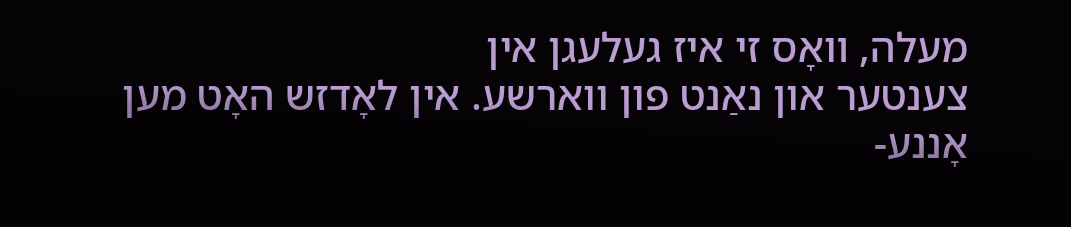מעלה, װאָס זי איז געלעגן אין
צענטער און נאַנט פון ווארשע. אין לאָדזש האָט מען אָננע-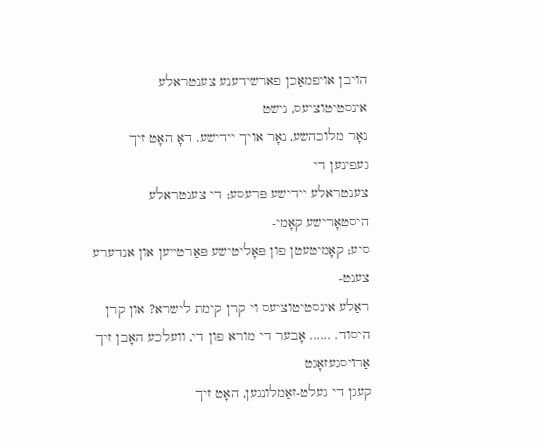הויבן אויפמאַכן פארשידענע צענטראלע אינסטיטוציעס, נישט
נאָר מלוכהשע, נאָר אויך יידישע. דאָ האָט זיך געפינען די
צענטראלע יידישע פּרעסע; די צענטראלע היסטאָרישע קאָמי-
סיע; קאָמיטעטן פון פּאָליטישע פּאַרטײען און אנדערע צענט-
ראַלע אינסטיטוציעס וי קרן קימת לישרא? און קרן היסוד. ...... אָבער די מורא פון די, וועלכע האָבן זיך אַרױסגעזאָגט
קעגן די געלט-זאַמלונגען, האָט זיך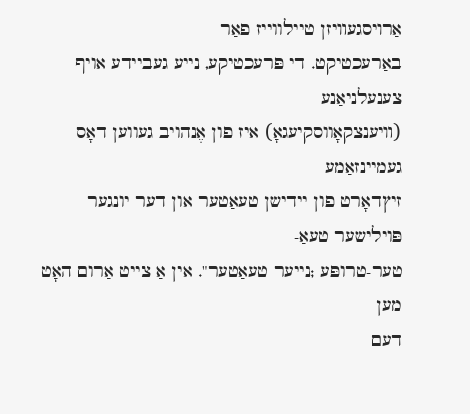אַרױסגעװיזן טיילווייז פאַר
באַרעכטיקט. די פּרעכטיקע, נייע געביידע אויף צענעלניאַנע
(װיענצקאָווסקיעגאָ) איז פון אֶנהויב געווען דאָס געמיינזאַמע
זיץדאָרט פון יידישן טעאַטער און דער יונגער פּוילישער טעאַ-
טער-טרופּע ;נייער טעאַטער". אין אַ צייט אַרום האָט מען
דעם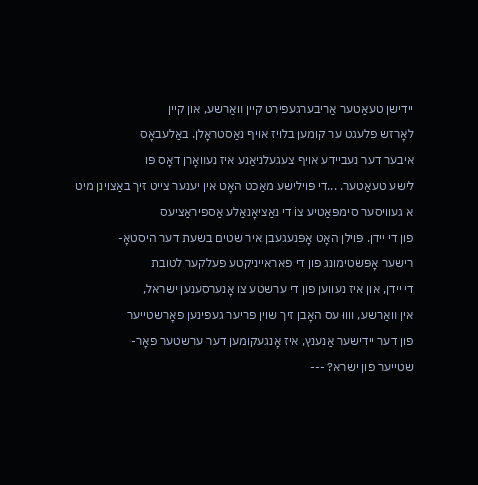יידישן טעאַטער אַריבערגעפירט קיין װאַרשע, און קיין
לאָרזש פלעגט ער קומען בלויז אויף נאַסטראָלן. באַלעבאָס
איבער דער נעביידע אויף צעגעלניאַנע איז נעװאָרן דאָס פּו
לישע טעאַטער. ...די פּוילישע מאַכט האָט אין יענער צייט זיך באַצױנן מיט
א געוויסער סימפּאַטיע צוֹ די נאַציאָנאַלע אַספיראַציעס
פון די יידן. פּױלן האָט אָפּנעגעבן איר שטים בשעת דער היסטאָ-
רישער אָפּשטימונג פון די פאראייניקטע פעלקער לטובת
די יידן, און איז נעווען פון די ערשטע צו אָנערסענען ישראל,
אין װאַרשע, װווּ עס האָבן זיך שוין פריער געפינען פאָרשטייער
פון דער יידישער אַנענץ, איז אָנגעקומען דער ערשטער פאָר-
שטייער פון ישרא? ---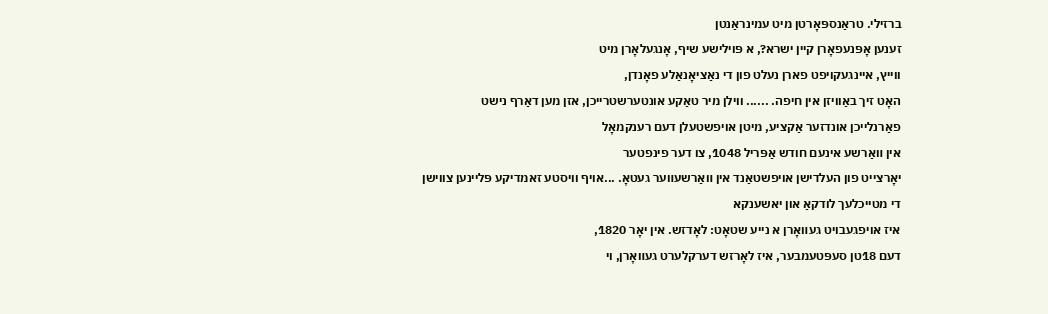ברזילי. טראַנספּאָרטן מיט עמינראַנטן
זענען אָפּנעפאָרן קיין ישרא?, א פּוילישע שיף, אָנגעלאָרן מיט
ווייץ, איינגעקויפט פארן נעלט פון די נאַציאָנאַלע פאָנדן,
האָט זיך באַוויזן אין חיפה. ...... ווילן מיר טאַקע אונטערשטרייכן, אזן מען דאַרף נישט
פאַרנלייכן אונדזער אַקציע, מיטן אויפשטעלן דעם רענקמאָל
אין װאַרשע אינעם חודש אַפּריל 1048, צו דער פינפטער
יאָרצייט פון העלדישן אויפשטאַנד אין װאַרשעװער געטאָ. ...אויף וויסטע זאמדיקע פּליינען צווישן
די מטייכלעך לודקאַ און יאשענקא
איז אויפגעבויט געװאָרן א נייע שטאָט: לאָדזש. אין יאָר 1820,
דעם 18טן סעפּטעמבער, איז לאָרזש דערקלערט געװאָרן, וי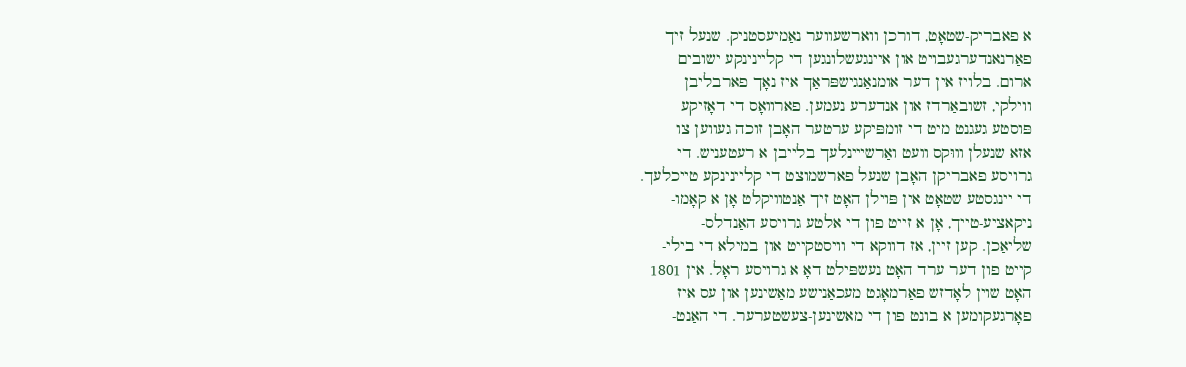א פאבריק-שטאָט, דורכן ווארשעווער נאַמיעסטניק. שנעל זיך
פאַרנאנדערגעבויט און איינגעשלונגען די קליינינקע ישובים
ארום. בלויז אין דער אומנאַנגישפּראַך איז נאָך פארבליבן
ווילקי, זשובאַרדז און אנדערע נעמען. פארװאָס די דאָזיקע
פּוסטע געגנט מיט די זומפּיקע ערטער האָבן זוכה געווען צו
אזא שנעלן װוּקס װעט ואַרשײינלעך בלייבן א רעטעניש. די
גרויסע פאבריקן האָבן שנעל פארשמוצט די קליינינקע טייכלעך.
די יינגסטע שטאָט אין פּוילן האָט זיך אַנטװיקלט אָן א קאָמו-
ניקאציע-טייך, אָן א זייט פון די אלטע גרויסע האַנדלס-
שליאַכן. קען זיין, אז דווקא די וויסטקייט און במילא די בילי-
קייט פון דער ערד האָט נעשפּילט דאָ א גרויסע ראָל. אין 1801
האָט שוין לאָדזש פאַרמאָגט מעכאַנישע מאַשינען און עס איז
פאָרגעקומען א בונט פון די מאשינען-צעשטערער. די האַנט-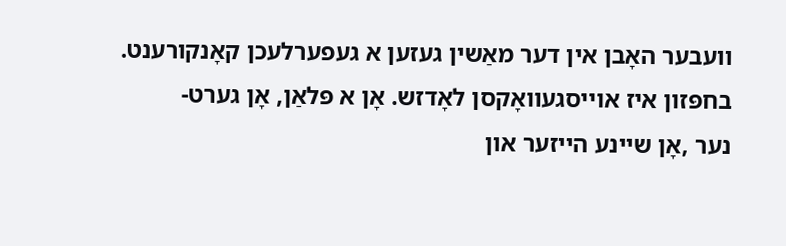וועבער האָבן אין דער מאַשין געזען א געפערלעכן קאָנקורענט.
בחפּזון איז אױיסגעװאָקסן לאָדזש. אָן א פּלאַן, אָן גערט-
נער ,אָן שיינע הייזער און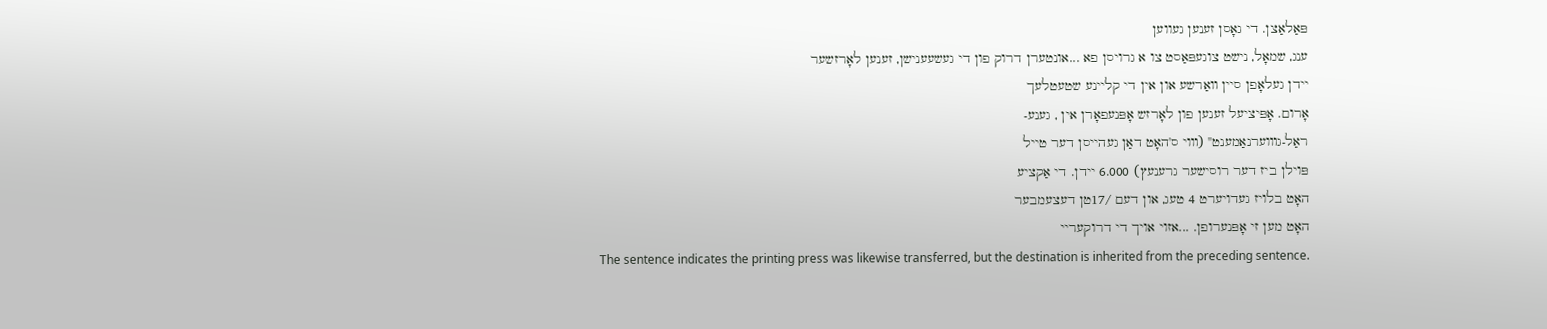פּאַלאַצן. די גאָסן זענען געווען
ענג, שמאָל, נישט צוגעפּאַסט צו א גרויסן פא ...אונטערן דרוק פון די געשעענישן, זענען לאָרזשער
יידן געלאָפן סיין װאַרשע און אין די קליינע שטעטלעך
אָרום. אָפּיציעל זענען פון לאָרזש אָפּנעפאָרן אין , גענע-
ראַל-גװוערנאַמענט" (װוי ס'האָט דאַן געהייסן דער טייל
פּוילן ביז דער רוסישער גרענעץ) 6.000 יידן. די אַקציע
האָט בלויז געדויערט 4 טעג, און דעם /17טן דעצעמבער
האָט מען זי אָפּנערופן. ...אזוי אויך די דרוקעריי
The sentence indicates the printing press was likewise transferred, but the destination is inherited from the preceding sentence.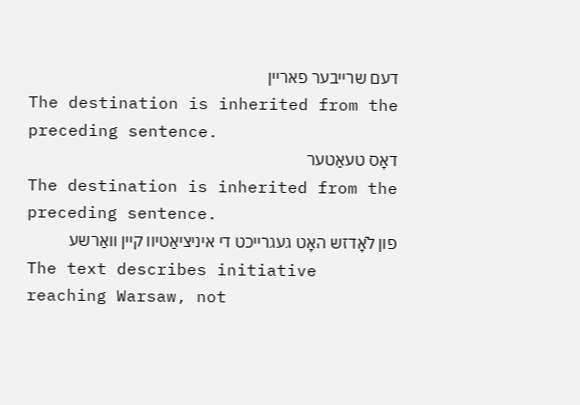דעם שרייבער פאריין
The destination is inherited from the preceding sentence.
דאָס טעאַטער
The destination is inherited from the preceding sentence.
פון לֿאָדזש האָט געגרייכט די איניציאַטיוו קיין װאַרשע
The text describes initiative reaching Warsaw, not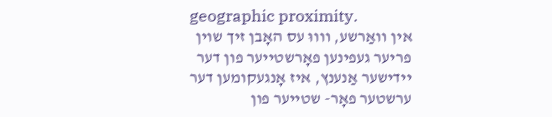geographic proximity.
אין װאַרשע, װווּ עס האָבן זיך שוין פריער געפינען פאָרשטייער פון דער יידישער אַנענץ, איז אָנגעקומען דער ערשטער פאָר- שטייער פון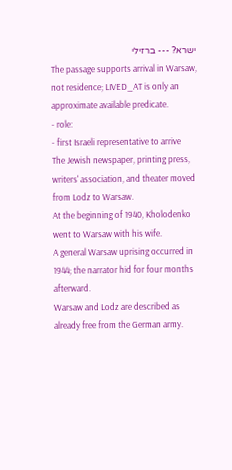ישרא? --- ברזילי
The passage supports arrival in Warsaw, not residence; LIVED_AT is only an approximate available predicate.
- role:
- first Israeli representative to arrive
The Jewish newspaper, printing press, writers' association, and theater moved from Lodz to Warsaw.
At the beginning of 1940, Kholodenko went to Warsaw with his wife.
A general Warsaw uprising occurred in 1944; the narrator hid for four months afterward.
Warsaw and Lodz are described as already free from the German army.